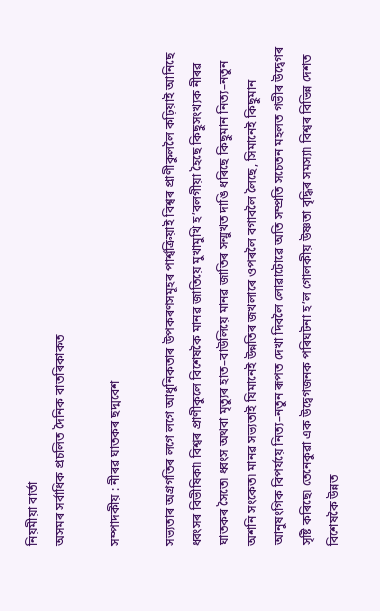নিয়মীয়া বাৰ্তা
অসমৰ সৰ্বাধিক প্ৰচলিত দৈনিক বাতৰিকাকত

সম্পাদকীয় : নীৰৱ ঘাতকৰ ছদ্মবেশ

সভ্যতাৰ অগ্রগতিৰ লগে লগে আধুনিকতাৰ উপকৰণসমূহৰ পাৰ্শ্বক্রিয়াই বিশ্বৰ প্রাণীকুললৈ কঢ়িয়াই আনিছে ধ্বংসৰ বিভীষিকা৷ বিশ্বৰ প্রাণীকুলে বিশেষকৈ মানৱ জাতিয়ে মুখামুখি হ’বলগীয়া হৈছে কিছুসংখ্যক নীৰৱ ঘাতকৰ সৈতে৷ ধ্বংস অথবা মৃত্যুৰ হাত–বাউলিয়ে মানৱ জাতিৰ সন্মুখত দাঙি ধৰিছে কিছুমান নিত্য–নতুন অশনি সংকেত৷ মানৱ সভ্যতাই যিমানেই উন্নতিৰ জখলাৰে ওপৰলৈ বগাবলৈ লৈছে, সিমানেই কিছুমান আনুষংগিক বিপর্যয়ে নিত্য–নতুন ৰূপত দেখা দিবলৈ লোৱাটোৱে অতি সম্প্রতি সচেতন মহলত গভীৰ উদ্বেগৰ সৃষ্টি কৰিছে৷ তেনেকুৱা এক উদ্বেগজনক পৰিঘটনা হ’ল গোলকীয় উষ্ণতা বৃদ্ধিৰ সমস্যা৷ বিশ্বৰ বিভিন্ন দেশত বিশেষকৈ উন্নত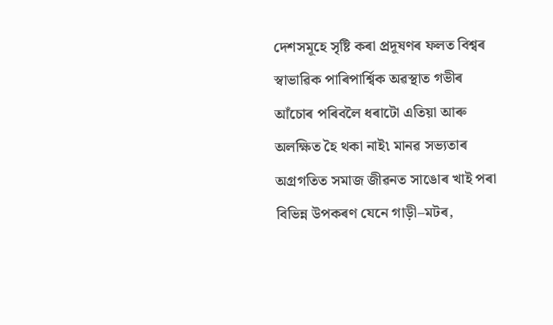দেশসমূহে সৃষ্টি কৰা প্রদূষণৰ ফলত বিশ্বৰ স্বাভাৱিক পাৰিপার্শ্বিক অৱস্থাত গভীৰ আঁচোৰ পৰিবলৈ ধৰাটো এতিয়া আৰু অলক্ষিত হৈ থকা নাই৷ মানৱ সভ্যতাৰ অগ্রগতিত সমাজ জীৱনত সাঙোৰ খাই পৰা বিভিন্ন উপকৰণ যেনে গাড়ী–মটৰ,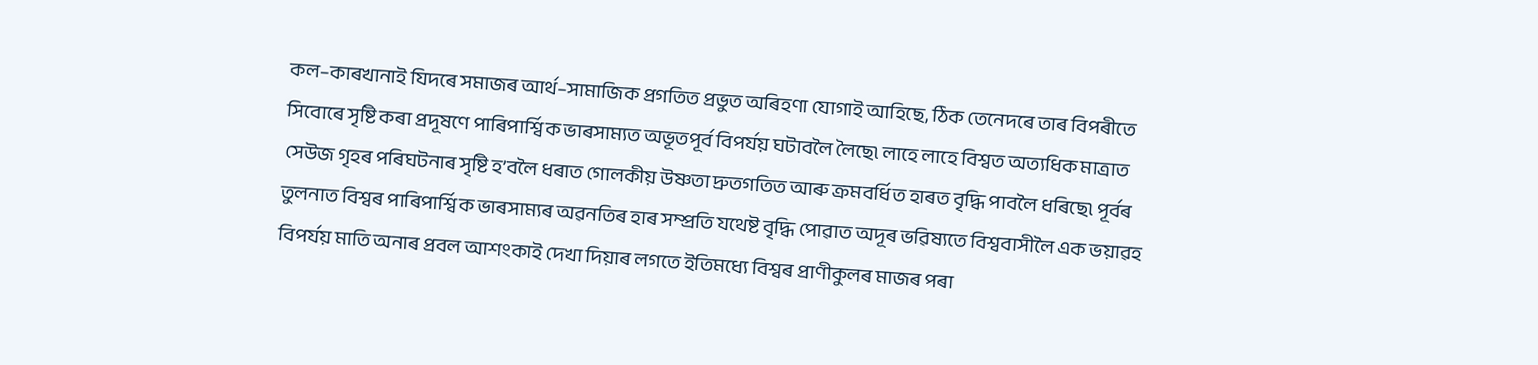কল–কাৰখানাই যিদৰে সমাজৰ আর্থ–সামাজিক প্রগতিত প্রভুত অৰিহণা যোগাই আহিছে, ঠিক তেনেদৰে তাৰ বিপৰীতে সিবোৰে সৃষ্টি কৰা প্রদূষণে পাৰিপার্শ্বিক ভাৰসাম্যত অভূতপূর্ব বিপর্যয় ঘটাবলৈ লৈছে৷ লাহে লাহে বিশ্বত অত্যধিক মাত্রাত সেউজ গৃহৰ পৰিঘটনাৰ সৃষ্টি হ’বলৈ ধৰাত গোলকীয় উষ্ণতা দ্রুতগতিত আৰু ক্রমবর্ধিত হাৰত বৃদ্ধি পাবলৈ ধৰিছে৷ পূর্বৰ তুলনাত বিশ্বৰ পাৰিপার্শ্বিক ভাৰসাম্যৰ অৱনতিৰ হাৰ সম্প্রতি যথেষ্ট বৃদ্ধি পোৱাত অদূৰ ভৱিষ্যতে বিশ্ববাসীলৈ এক ভয়াৱহ বিপর্যয় মাতি অনাৰ প্রবল আশংকাই দেখা দিয়াৰ লগতে ইতিমধ্যে বিশ্বৰ প্রাণীকুলৰ মাজৰ পৰা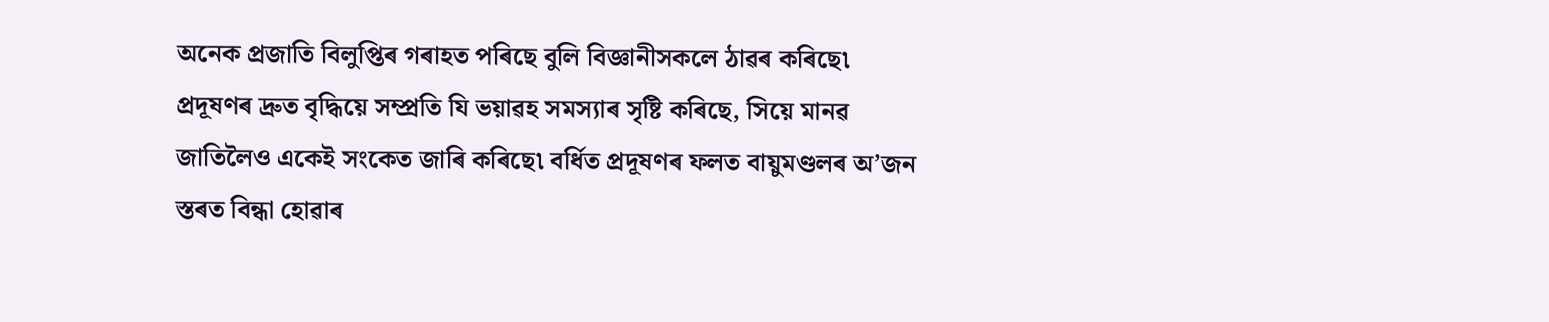অনেক প্রজাতি বিলুপ্তিৰ গৰাহত পৰিছে বুলি বিজ্ঞানীসকলে ঠাৱৰ কৰিছে৷ প্রদূষণৰ দ্রুত বৃদ্ধিয়ে সম্প্রতি যি ভয়াৱহ সমস্যাৰ সৃষ্টি কৰিছে, সিয়ে মানৱ জাতিলৈও একেই সংকেত জাৰি কৰিছে৷ বর্ধিত প্রদূষণৰ ফলত বায়ুমণ্ডলৰ অ’জন স্তৰত বিন্ধা হোৱাৰ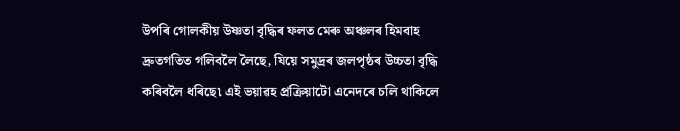উপৰি গোলকীয় উষ্ণতা বৃদ্ধিৰ ফলত মেৰু অঞ্চলৰ হিমবাহ দ্রুতগতিত গলিবলৈ লৈছে, যিয়ে সমুদ্রৰ জলপৃষ্ঠৰ উচ্চতা বৃদ্ধি কৰিবলৈ ধৰিছে৷ এই ভয়াৱহ প্রক্রিয়াটো এনেদৰে চলি থাকিলে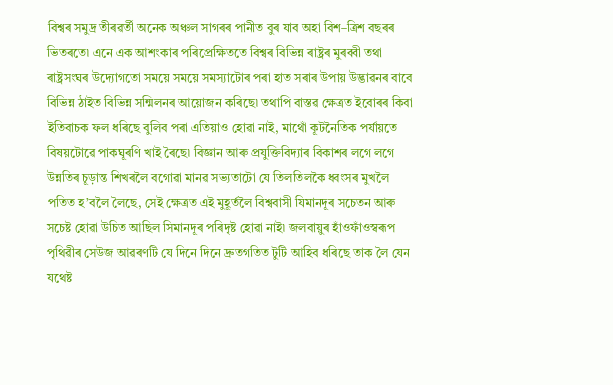বিশ্বৰ সমুদ্র তীৰৱর্তী অনেক অঞ্চল সাগৰৰ পানীত বুৰ যাব অহা বিশ–ত্রিশ বছৰৰ ভিতৰতে৷ এনে এক আশংকাৰ পৰিপ্রেক্ষিততে বিশ্বৰ বিভিন্ন ৰাষ্ট্রৰ মুৰব্বী তথা ৰাষ্ট্রসংঘৰ উদ্যোগতো সময়ে সময়ে সমস্যাটোৰ পৰা হাত সৰাৰ উপায় উদ্ভাৱনৰ বাবে বিভিন্ন ঠাইত বিভিন্ন সন্মিলনৰ আয়োজন কৰিছে৷ তথাপি বাস্তৱ ক্ষেত্রত ইবোৰৰ কিবা ইতিবাচক ফল ধৰিছে বুলিব পৰা এতিয়াও হোৱা নাই, মাথোঁ কূটনৈতিক পর্যায়তে বিষয়টোৱে পাকঘূৰণি খাই ৰৈছে৷ বিজ্ঞান আৰু প্রযুক্তিবিদ্যাৰ বিকাশৰ লগে লগে উন্নতিৰ চূড়ান্ত শিখৰলৈ বগোৱা মানৱ সভ্যতাটো যে তিলতিলকৈ ধ্বংসৰ মুখলৈ পতিত হ’বলৈ লৈছে, সেই ক্ষেত্রত এই মুহূর্তলৈ বিশ্ববাসী যিমানদূৰ সচেতন আৰু সচেষ্ট হোৱা উচিত আছিল সিমানদূৰ পৰিদৃষ্ট হোৱা নাই৷ জলবায়ুৰ হাঁওফাঁওস্বৰূপ পৃথিৱীৰ সেউজ আৱৰণটি যে দিনে দিনে দ্রুতগতিত টুটি আহিব ধৰিছে তাক লৈ যেন যথেষ্ট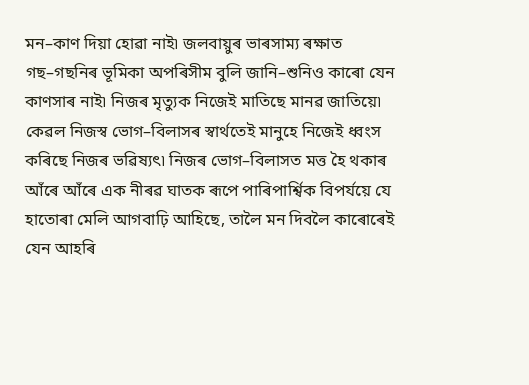মন–কাণ দিয়া হোৱা নাই৷ জলবায়ুৰ ভাৰসাম্য ৰক্ষাত গছ–গছনিৰ ভূমিকা অপৰিসীম বুলি জানি–শুনিও কাৰো যেন কাণসাৰ নাই৷ নিজৰ মৃত্যুক নিজেই মাতিছে মানৱ জাতিয়ে৷ কেৱল নিজস্ব ভোগ–বিলাসৰ স্বার্থতেই মানুহে নিজেই ধ্বংস কৰিছে নিজৰ ভৱিষ্যৎ৷ নিজৰ ভোগ–বিলাসত মত্ত হৈ থকাৰ আঁৰে আঁৰে এক নীৰৱ ঘাতক ৰূপে পাৰিপার্শ্বিক বিপর্যয়ে যে হাতোৰা মেলি আগবাঢ়ি আহিছে, তালৈ মন দিবলৈ কাৰোৰেই যেন আহৰি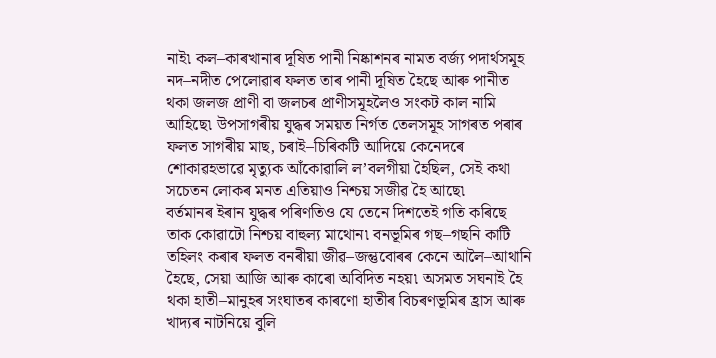নাই৷ কল–কাৰখানাৰ দূষিত পানী নিষ্কাশনৰ নামত বর্জ্য পদার্থসমূহ নদ–নদীত পেলোৱাৰ ফলত তাৰ পানী দূষিত হৈছে আৰু পানীত থকা জলজ প্রাণী বা জলচৰ প্রাণীসমূহলৈও সংকট কাল নামি আহিছে৷ উপসাগৰীয় যুদ্ধৰ সময়ত নির্গত তেলসমূহ সাগৰত পৰাৰ ফলত সাগৰীয় মাছ, চৰাই–চিৰিকটি আদিয়ে কেনেদৰে শোকাৱহভাৱে মৃত্যুক আঁকোৱালি ল’বলগীয়া হৈছিল, সেই কথা সচেতন লোকৰ মনত এতিয়াও নিশ্চয় সজীৱ হৈ আছে৷
বর্তমানৰ ইৰান যুদ্ধৰ পৰিণতিও যে তেনে দিশতেই গতি কৰিছে তাক কোৱাটো নিশ্চয় বাহুল্য মাথোন৷ বনভূমিৰ গছ–গছনি কাটি তহিলং কৰাৰ ফলত বনৰীয়া জীৱ–জন্তুবোৰৰ কেনে আলৈ–আথানি হৈছে, সেয়া আজি আৰু কাৰো অবিদিত নহয়৷ অসমত সঘনাই হৈ থকা হাতী–মানুহৰ সংঘাতৰ কাৰণো হাতীৰ বিচৰণভূমিৰ হ্রাস আৰু খাদ্যৰ নাটনিয়ে বুলি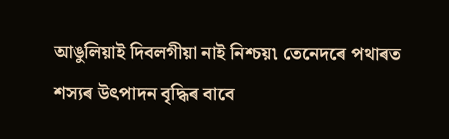আঙুলিয়াই দিবলগীয়া নাই নিশ্চয়৷ তেনেদৰে পথাৰত শস্যৰ উৎপাদন বৃদ্ধিৰ বাবে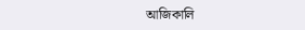আজিকালি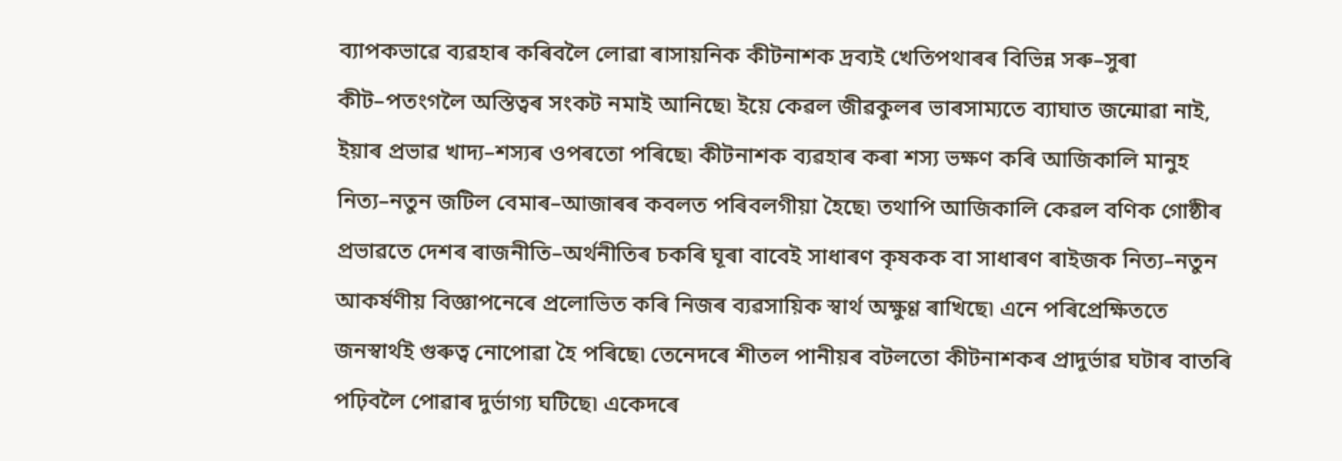ব্যাপকভাৱে ব্যৱহাৰ কৰিবলৈ লোৱা ৰাসায়নিক কীটনাশক দ্রব্যই খেতিপথাৰৰ বিভিন্ন সৰু–সুৰা কীট–পতংগলৈ অস্তিত্বৰ সংকট নমাই আনিছে৷ ইয়ে কেৱল জীৱকুলৰ ভাৰসাম্যতে ব্যাঘাত জন্মোৱা নাই, ইয়াৰ প্রভাৱ খাদ্য–শস্যৰ ওপৰতো পৰিছে৷ কীটনাশক ব্যৱহাৰ কৰা শস্য ভক্ষণ কৰি আজিকালি মানুহ নিত্য–নতুন জটিল বেমাৰ–আজাৰৰ কবলত পৰিবলগীয়া হৈছে৷ তথাপি আজিকালি কেৱল বণিক গোষ্ঠীৰ প্রভাৱতে দেশৰ ৰাজনীতি–অর্থনীতিৰ চকৰি ঘূৰা বাবেই সাধাৰণ কৃষকক বা সাধাৰণ ৰাইজক নিত্য–নতুন আকর্ষণীয় বিজ্ঞাপনেৰে প্রলোভিত কৰি নিজৰ ব্যৱসায়িক স্বার্থ অক্ষুণ্ণ ৰাখিছে৷ এনে পৰিপ্রেক্ষিততে জনস্বার্থই গুৰুত্ব নোপোৱা হৈ পৰিছে৷ তেনেদৰে শীতল পানীয়ৰ বটলতো কীটনাশকৰ প্রাদুর্ভাৱ ঘটাৰ বাতৰি পঢ়িবলৈ পোৱাৰ দুর্ভাগ্য ঘটিছে৷ একেদৰে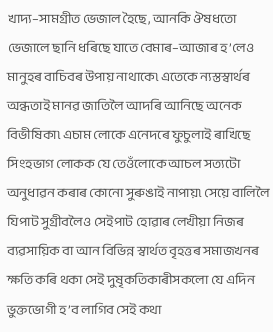খাদ্য–সামগ্রীত ভেজাল হৈছে, আনকি ঔষধতো ভেজালে ছানি ধৰিছে যাতে বেমাৰ–আজাৰ হ’লেও মানুহৰ বাচিবৰ উপায় নাথাকে৷ এতেকে ন্যস্তস্বার্থৰ অন্ধতাই মানৱ জাতিলৈ আদৰি আনিছে অনেক বিভীষিকা৷ এচাম লোকে এনেদৰে ফুচুলাই ৰাখিছে সিংহভাগ লোকক যে তেওঁলোকে আচল সত্যটো অনুধাৱন কৰাৰ কোনো সুৰুঙাই নাপায়৷ সেয়ে বালিলৈ যিপাট সুগ্রীবলৈও সেইপাট হোৱাৰ লেখীয়া নিজৰ ব্যৱসায়িক বা আন বিভিন্ন স্বার্থত বৃহত্তৰ সমাজখনৰ ক্ষতি কৰি থকা সেই দুষৃকতিকাৰীসকলো যে এদিন ভুক্তভোগী হ’ব লাগিব সেই কথা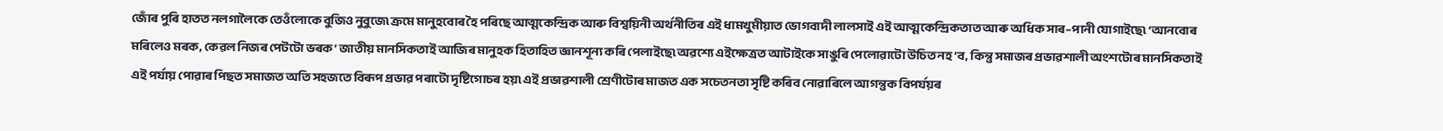জোঁৰ পুৰি হাতত নলগালৈকে তেওঁলোকে বুজিও নুবুজে৷ ক্রমে মানুহবোৰ হৈ পৰিছে আত্মকেন্দ্রিক আৰু বিশ্বয়িনী অর্থনীতিৰ এই ধামখুমীয়াত ভোগবাদী লালসাই এই আত্মকেন্দ্রিকতাত আৰু অধিক সাৰ–পানী যোগাইছে৷ ‘আনবোৰ মৰিলেও মৰক, কেৱল নিজৰ পেটটো ভৰক’ জাতীয় মানসিকতাই আজিৰ মানুহক হিতাহিত জ্ঞানশূন্য কৰি পেলাইছে৷ অৱশ্যে এইক্ষেত্রত আটাইকে সাঙুৰি পেলোৱাটো উচিত নহ’ব, কিন্তু সমাজৰ প্রভাৱশালী অংশটোৰ মানসিকতাই এই পর্যায় পোৱাৰ পিছত সমাজত অতি সহজতে বিৰূপ প্রভাৱ পৰাটো দৃষ্টিগোচৰ হয়৷ এই প্রভাৱশালী শ্রেণীটোৰ মাজত এক সচেতনতা সৃষ্টি কৰিব নোৱাৰিলে আগন্তুক বিপর্যয়ৰ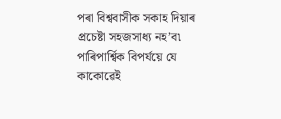পৰা বিশ্ববাসীক সকাহ দিয়াৰ প্রচেষ্টা সহজসাধ্য নহ’ব৷ পাৰিপার্শ্বিক বিপর্যয়ে যে কাকোৱেই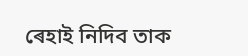ৰেহাই নিদিব তাক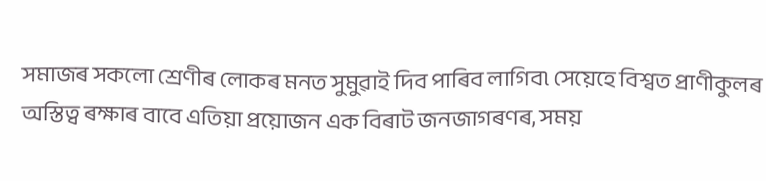সমাজৰ সকলো শ্রেণীৰ লোকৰ মনত সুমুৱাই দিব পাৰিব লাগিব৷ সেয়েহে বিশ্বত প্রাণীকুলৰ অস্তিত্ব ৰক্ষাৰ বাবে এতিয়া প্রয়োজন এক বিৰাট জনজাগৰণৰ, সময়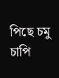পিছে চমু চাপি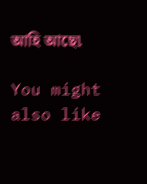আহি আছে৷

You might also like